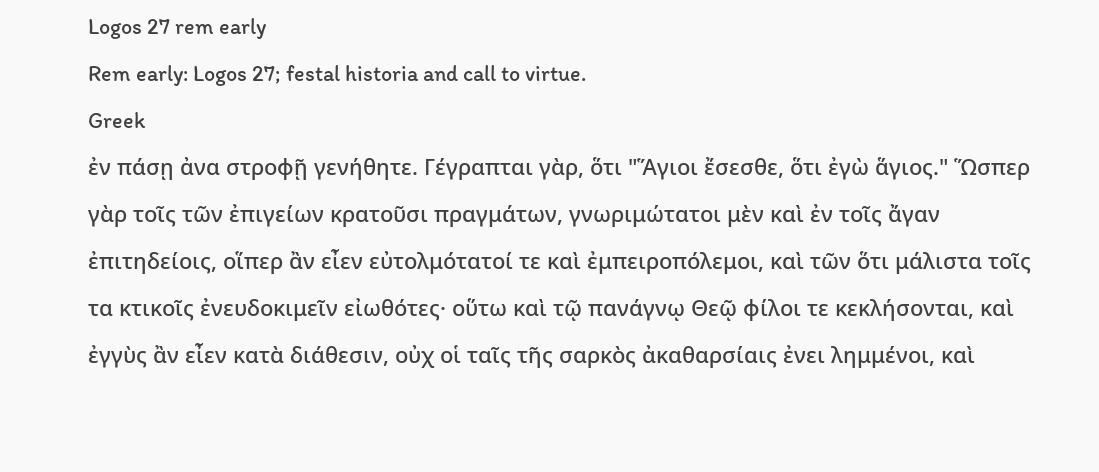Logos 27 rem early
Rem early: Logos 27; festal historia and call to virtue.
Greek
ἐν πάσῃ ἀνα στροφῇ γενήθητε. Γέγραπται γὰρ, ὅτι "Ἅγιοι ἔσεσθε, ὅτι ἐγὼ ἅγιος." Ὥσπερ γὰρ τοῖς τῶν ἐπιγείων κρατοῦσι πραγμάτων, γνωριμώτατοι μὲν καὶ ἐν τοῖς ἄγαν ἐπιτηδείοις, οἵπερ ἂν εἶεν εὐτολμότατοί τε καὶ ἐμπειροπόλεμοι, καὶ τῶν ὅτι μάλιστα τοῖς τα κτικοῖς ἐνευδοκιμεῖν εἰωθότες· οὕτω καὶ τῷ πανάγνῳ Θεῷ φίλοι τε κεκλήσονται, καὶ ἐγγὺς ἂν εἶεν κατὰ διάθεσιν, οὐχ οἱ ταῖς τῆς σαρκὸς ἀκαθαρσίαις ἐνει λημμένοι, καὶ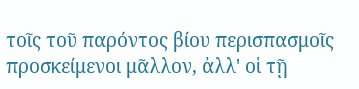τοῖς τοῦ παρόντος βίου περισπασμοῖς προσκείμενοι μᾶλλον, ἀλλ' οἱ τῇ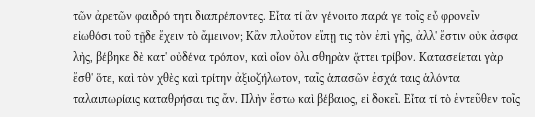τῶν ἀρετῶν φαιδρό τητι διαπρέποντες. Εἶτα τί ἂν γένοιτο παρά γε τοῖς εὖ φρονεῖν εἰωθόσι τοῦ τῇδε ἔχειν τὸ ἄμεινον; Κἂν πλοῦτον εἴπῃ τις τὸν ἐπὶ γῆς, ἀλλ' ἔστιν οὐκ ἀσφα λὴς, βέβηκε δὲ κατ' οὐδένα τρόπον, καὶ οἷον ὀλι σθηρὰν ᾄττει τρίβον. Κατασείεται γὰρ ἔσθ' ὅτε, καὶ τὸν χθὲς καὶ τρίτην ἀξιοζήλωτον, ταῖς ἁπασῶν ἐσχά ταις ἁλόντα ταλαιπωρίαις καταθρήσαι τις ἄν. Πλὴν ἔστω καὶ βέβαιος, εἰ δοκεῖ. Εἶτα τί τὸ ἐντεῦθεν τοῖς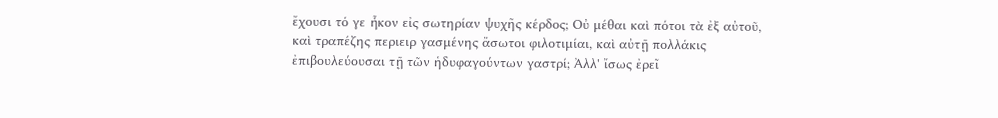ἔχουσι τό γε ἧκον εἰς σωτηρίαν ψυχῆς κέρδος; Οὐ μέθαι καὶ πότοι τὰ ἐξ αὐτοῦ, καὶ τραπέζης περιειρ γασμένης ἄσωτοι φιλοτιμίαι, καὶ αὐτῇ πολλάκις ἐπιβουλεύουσαι τῇ τῶν ἡδυφαγούντων γαστρί; Ἀλλ' ἴσως ἐρεῖ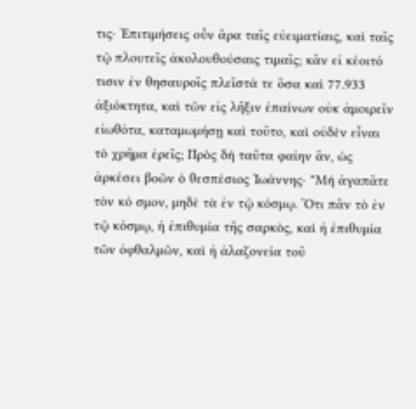τις· Ἐπιτιμήσεις οὖν ἄρα ταῖς εὐειματίαις, καὶ ταῖς τῷ πλουτεῖς ἀκολουθούσαις τιμαῖς; κἂν εἰ κέοιτό τισιν ἐν θησαυροῖς πλεῖστά τε ὅσα καὶ 77.933 ἀξιόκτητα, καὶ τῶν εἰς λῆξιν ἐπαίνων οὐκ ἀμοιρεῖν εἰωθότα, καταμωμήσῃ καὶ τοῦτο, καὶ οὐδὲν εἶναι τὸ χρῆμα ἐρεῖς; Πρὸς δὴ ταῦτα φαίην ἂν, ὡς ἀρκέσει βοῶν ὁ θεσπέσιος Ἰωάννης· "Μὴ ἀγαπᾶτε τὸν κό σμον, μηδὲ τὰ ἐν τῷ κόσμῳ. Ὅτι πᾶν τὸ ἐν τῷ κόσμῳ, ἡ ἐπιθυμία τῆς σαρκὸς, καὶ ἡ ἐπιθυμία τῶν ὀφθαλμῶν, καὶ ἡ ἀλαζονεία τοῦ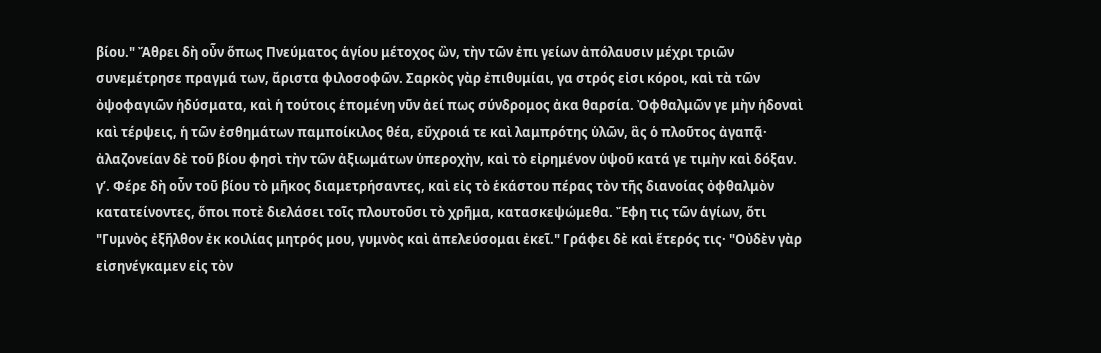βίου." Ἄθρει δὴ οὖν ὅπως Πνεύματος ἁγίου μέτοχος ὢν, τὴν τῶν ἐπι γείων ἀπόλαυσιν μέχρι τριῶν συνεμέτρησε πραγμά των, ἄριστα φιλοσοφῶν. Σαρκὸς γὰρ ἐπιθυμίαι, γα στρός εἰσι κόροι, καὶ τὰ τῶν ὀψοφαγιῶν ἡδύσματα, καὶ ἡ τούτοις ἑπομένη νῦν ἀεί πως σύνδρομος ἀκα θαρσία. Ὀφθαλμῶν γε μὴν ἡδοναὶ καὶ τέρψεις, ἡ τῶν ἐσθημάτων παμποίκιλος θέα, εὔχροιά τε καὶ λαμπρότης ὑλῶν, ἃς ὁ πλοῦτος ἀγαπᾷ· ἀλαζονείαν δὲ τοῦ βίου φησὶ τὴν τῶν ἀξιωμάτων ὑπεροχὴν, καὶ τὸ εἰρημένον ὑψοῦ κατά γε τιμὴν καὶ δόξαν. γʹ. Φέρε δὴ οὖν τοῦ βίου τὸ μῆκος διαμετρήσαντες, καὶ εἰς τὸ ἑκάστου πέρας τὸν τῆς διανοίας ὀφθαλμὸν κατατείνοντες, ὅποι ποτὲ διελάσει τοῖς πλουτοῦσι τὸ χρῆμα, κατασκεψώμεθα. Ἔφη τις τῶν ἁγίων, ὅτι "Γυμνὸς ἐξῆλθον ἐκ κοιλίας μητρός μου, γυμνὸς καὶ ἀπελεύσομαι ἐκεῖ." Γράφει δὲ καὶ ἕτερός τις· "Οὐδὲν γὰρ εἰσηνέγκαμεν εἰς τὸν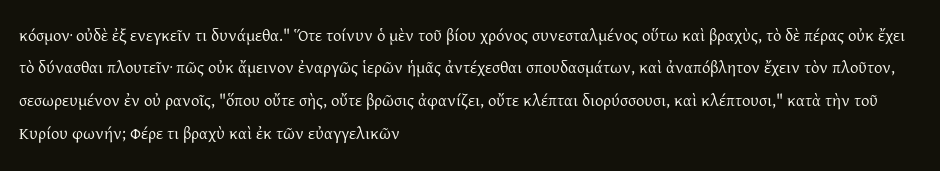κόσμον· οὐδὲ ἐξ ενεγκεῖν τι δυνάμεθα." Ὅτε τοίνυν ὁ μὲν τοῦ βίου χρόνος συνεσταλμένος οὕτω καὶ βραχὺς, τὸ δὲ πέρας οὐκ ἔχει τὸ δύνασθαι πλουτεῖν· πῶς οὐκ ἄμεινον ἐναργῶς ἱερῶν ἡμᾶς ἀντέχεσθαι σπουδασμάτων, καὶ ἀναπόβλητον ἔχειν τὸν πλοῦτον, σεσωρευμένον ἐν οὐ ρανοῖς, "ὅπου οὔτε σὴς, οὔτε βρῶσις ἀφανίζει, οὔτε κλέπται διορύσσουσι, καὶ κλέπτουσι," κατὰ τὴν τοῦ Κυρίου φωνήν; Φέρε τι βραχὺ καὶ ἐκ τῶν εὐαγγελικῶν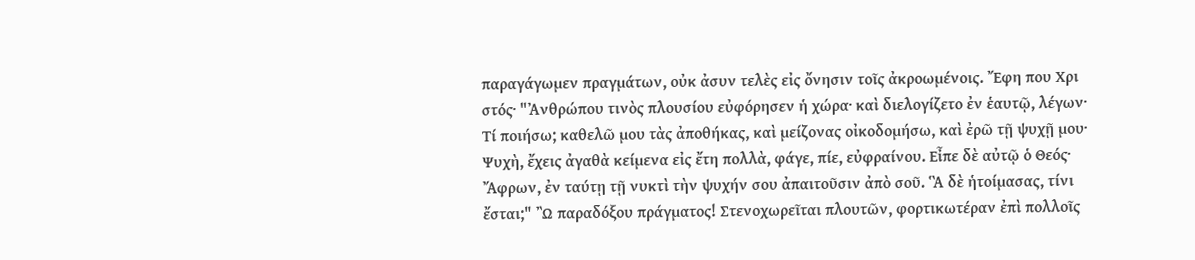παραγάγωμεν πραγμάτων, οὐκ ἀσυν τελὲς εἰς ὄνησιν τοῖς ἀκροωμένοις. Ἔφη που Χρι στός· "Ἀνθρώπου τινὸς πλουσίου εὐφόρησεν ἡ χώρα· καὶ διελογίζετο ἐν ἑαυτῷ, λέγων· Τί ποιήσω; καθελῶ μου τὰς ἀποθήκας, καὶ μείζονας οἰκοδομήσω, καὶ ἐρῶ τῇ ψυχῇ μου· Ψυχὴ, ἔχεις ἀγαθὰ κείμενα εἰς ἔτη πολλὰ, φάγε, πίε, εὐφραίνου. Εἶπε δὲ αὐτῷ ὁ Θεός· Ἄφρων, ἐν ταύτῃ τῇ νυκτὶ τὴν ψυχήν σου ἀπαιτοῦσιν ἀπὸ σοῦ. Ἃ δὲ ἡτοίμασας, τίνι ἔσται;" Ὢ παραδόξου πράγματος! Στενοχωρεῖται πλουτῶν, φορτικωτέραν ἐπὶ πολλοῖς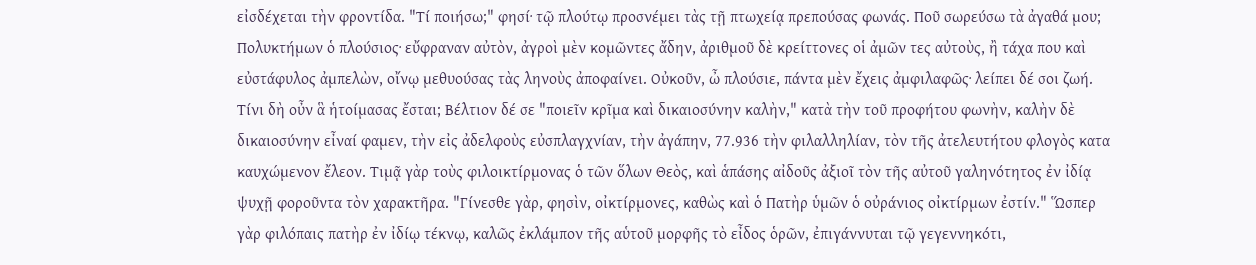εἰσδέχεται τὴν φροντίδα. "Τί ποιήσω;" φησί· τῷ πλούτῳ προσνέμει τὰς τῇ πτωχείᾳ πρεπούσας φωνάς. Ποῦ σωρεύσω τὰ ἀγαθά μου; Πολυκτήμων ὁ πλούσιος· εὔφραναν αὐτὸν, ἀγροὶ μὲν κομῶντες ἄδην, ἀριθμοῦ δὲ κρείττονες οἱ ἀμῶν τες αὐτοὺς, ἢ τάχα που καὶ εὐστάφυλος ἀμπελὼν, οἴνῳ μεθυούσας τὰς ληνοὺς ἀποφαίνει. Οὐκοῦν, ὦ πλούσιε, πάντα μὲν ἔχεις ἀμφιλαφῶς· λείπει δέ σοι ζωή. Τίνι δὴ οὖν ἃ ἡτοίμασας ἔσται; Βέλτιον δέ σε "ποιεῖν κρῖμα καὶ δικαιοσύνην καλὴν," κατὰ τὴν τοῦ προφήτου φωνὴν, καλὴν δὲ δικαιοσύνην εἶναί φαμεν, τὴν εἰς ἀδελφοὺς εὐσπλαγχνίαν, τὴν ἀγάπην, 77.936 τὴν φιλαλληλίαν, τὸν τῆς ἀτελευτήτου φλογὸς κατα καυχώμενον ἔλεον. Τιμᾷ γὰρ τοὺς φιλοικτίρμονας ὁ τῶν ὅλων Θεὸς, καὶ ἁπάσης αἰδοῦς ἀξιοῖ τὸν τῆς αὐτοῦ γαληνότητος ἐν ἰδίᾳ ψυχῇ φοροῦντα τὸν χαρακτῆρα. "Γίνεσθε γὰρ, φησὶν, οἰκτίρμονες, καθὼς καὶ ὁ Πατὴρ ὑμῶν ὁ οὐράνιος οἰκτίρμων ἐστίν." Ὥσπερ γὰρ φιλόπαις πατὴρ ἐν ἰδίῳ τέκνῳ, καλῶς ἐκλάμπον τῆς αὑτοῦ μορφῆς τὸ εἶδος ὁρῶν, ἐπιγάννυται τῷ γεγεννηκότι,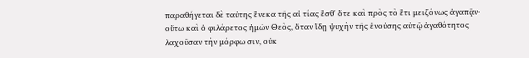παραθήγεται δὲ ταύτης ἕνεκα τῆς αἰ τίας ἔσθ' ὅτε καὶ πρὸς τὸ ἔτι μειζόνως ἀγαπᾷν· οὕτω καὶ ὁ φιλάρετος ἡμῶν Θεὸς, ὅταν ἴδῃ ψυχὴν τῆς ἐνούσης αὐτῷ ἀγαθότητος λαχοῦσαν τὴν μόρφω σιν, οὐκ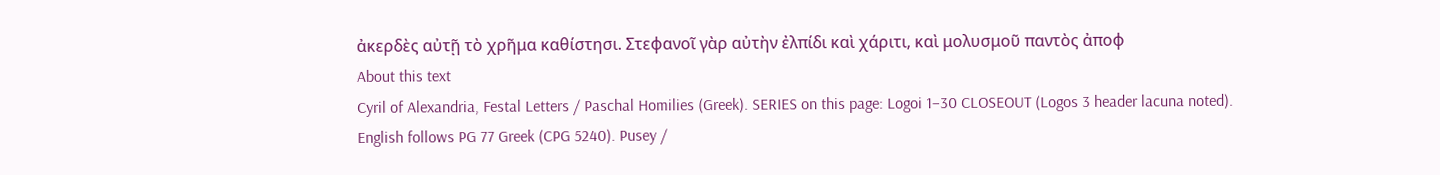ἀκερδὲς αὐτῇ τὸ χρῆμα καθίστησι. Στεφανοῖ γὰρ αὐτὴν ἐλπίδι καὶ χάριτι, καὶ μολυσμοῦ παντὸς ἀποφ
About this text
Cyril of Alexandria, Festal Letters / Paschal Homilies (Greek). SERIES on this page: Logoi 1–30 CLOSEOUT (Logos 3 header lacuna noted).
English follows PG 77 Greek (CPG 5240). Pusey /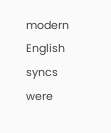modern English syncs were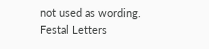not used as wording. Festal Letters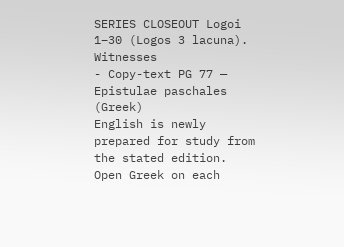SERIES CLOSEOUT Logoi 1–30 (Logos 3 lacuna).
Witnesses
- Copy-text PG 77 — Epistulae paschales (Greek)
English is newly prepared for study from the stated edition. Open Greek on each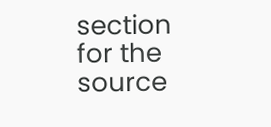section for the source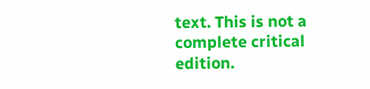text. This is not a complete critical edition.